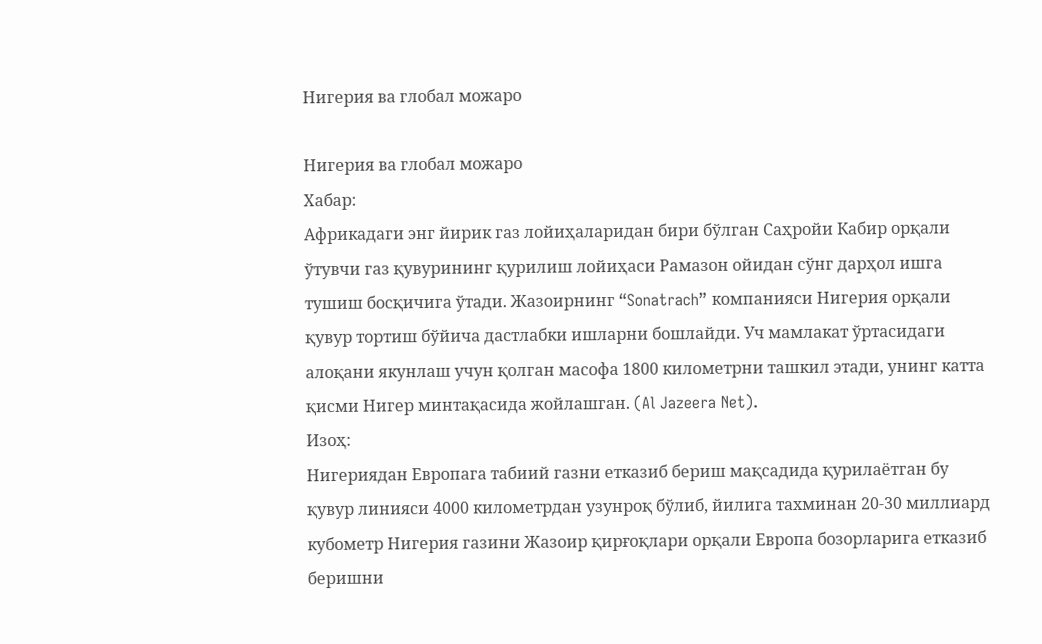Нигерия ва глобал можаро

Нигерия ва глобал можаро
Хабар:
Африкадаги энг йирик газ лойиҳаларидан бири бўлган Саҳройи Кабир орқали ўтувчи газ қувурининг қурилиш лойиҳаси Рамазон ойидан сўнг дарҳол ишга тушиш босқичига ўтади. Жазоирнинг “Sonatrach” компанияси Нигерия орқали қувур тортиш бўйича дастлабки ишларни бошлайди. Уч мамлакат ўртасидаги алоқани якунлаш учун қолган масофа 1800 километрни ташкил этади, унинг катта қисми Нигер минтақасида жойлашган. (Al Jazeera Net).
Изоҳ:
Нигериядан Европага табиий газни етказиб бериш мақсадида қурилаётган бу қувур линияси 4000 километрдан узунроқ бўлиб, йилига тахминан 20-30 миллиард кубометр Нигерия газини Жазоир қирғоқлари орқали Европа бозорларига етказиб беришни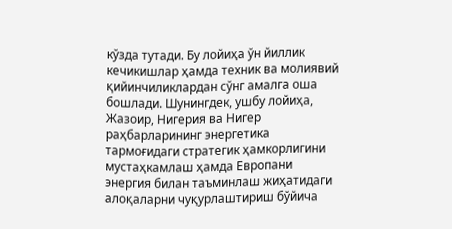кўзда тутади. Бу лойиҳа ўн йиллик кечикишлар ҳамда техник ва молиявий қийинчиликлардан сўнг амалга оша бошлади. Шунингдек, ушбу лойиҳа, Жазоир, Нигерия ва Нигер раҳбарларининг энергетика тармоғидаги стратегик ҳамкорлигини мустаҳкамлаш ҳамда Европани энергия билан таъминлаш жиҳатидаги алоқаларни чуқурлаштириш бўйича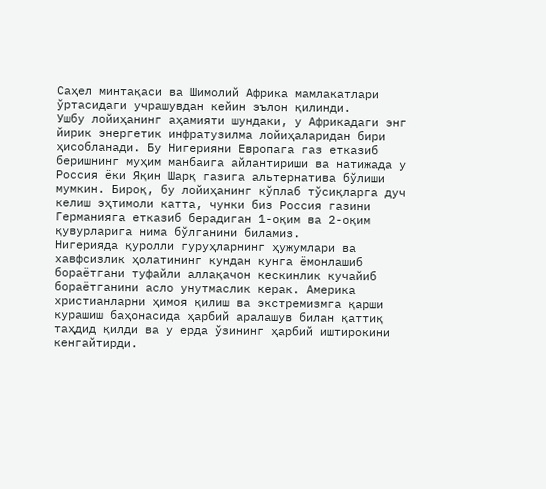Саҳел минтақаси ва Шимолий Африка мамлакатлари ўртасидаги учрашувдан кейин эълон қилинди.
Ушбу лойиҳанинг аҳамияти шундаки, у Африкадаги энг йирик энергетик инфратузилма лойиҳаларидан бири ҳисобланади. Бу Нигерияни Европага газ етказиб беришнинг муҳим манбаига айлантириши ва натижада у Россия ёки Яқин Шарқ газига альтернатива бўлиши мумкин. Бироқ, бу лойиҳанинг кўплаб тўсиқларга дуч келиш эҳтимоли катта, чунки биз Россия газини Германияга етказиб берадиган 1-оқим ва 2-оқим қувурларига нима бўлганини биламиз.
Нигерияда қуролли гуруҳларнинг ҳужумлари ва хавфсизлик ҳолатининг кундан кунга ёмонлашиб бораётгани туфайли аллақачон кескинлик кучайиб бораётганини асло унутмаслик керак. Америка христианларни ҳимоя қилиш ва экстремизмга қарши курашиш баҳонасида ҳарбий аралашув билан қаттиқ таҳдид қилди ва у ерда ўзининг ҳарбий иштирокини кенгайтирди.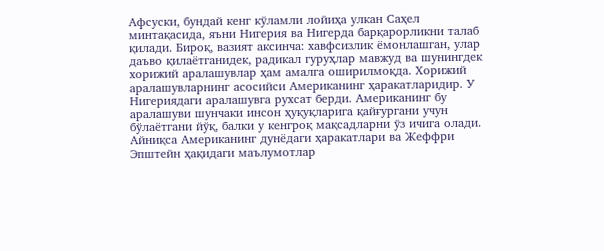Афсуски, бундай кенг кўламли лойиҳа улкан Саҳел минтақасида, яъни Нигерия ва Нигерда барқарорликни талаб қилади. Бироқ, вазият аксинча: хавфсизлик ёмонлашган, улар даъво қилаётганидек, радикал гуруҳлар мавжуд ва шунингдек хорижий аралашувлар ҳам амалга оширилмоқда. Хорижий аралашувларнинг асосийси Американинг ҳаракатларидир. У Нигериядаги аралашувга рухсат берди. Американинг бу аралашуви шунчаки инсон ҳуқуқларига қайғургани учун бўлаётгани йўқ, балки у кенгроқ мақсадларни ўз ичига олади. Айниқса Американинг дунёдаги ҳаракатлари ва Жеффри Эпштейн ҳақидаги маълумотлар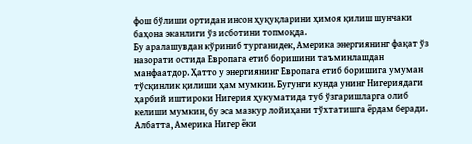фош бўлиши ортидан инсон ҳуқуқларини ҳимоя қилиш шунчаки баҳона эканлиги ўз исботини топмоқда.
Бу аралашувдан кўриниб турганидек, Америка энергиянинг фақат ўз назорати остида Европага етиб боришини таъминлашдан манфаатдор. Ҳатто у энергиянинг Европага етиб боришига умуман тўсқинлик қилиши ҳам мумкин. Бугунги кунда унинг Нигериядаги ҳарбий иштироки Нигерия ҳукуматида туб ўзгаришларга олиб келиши мумкин, бу эса мазкур лойиҳани тўхтатишга ёрдам беради. Албатта, Америка Нигер ёки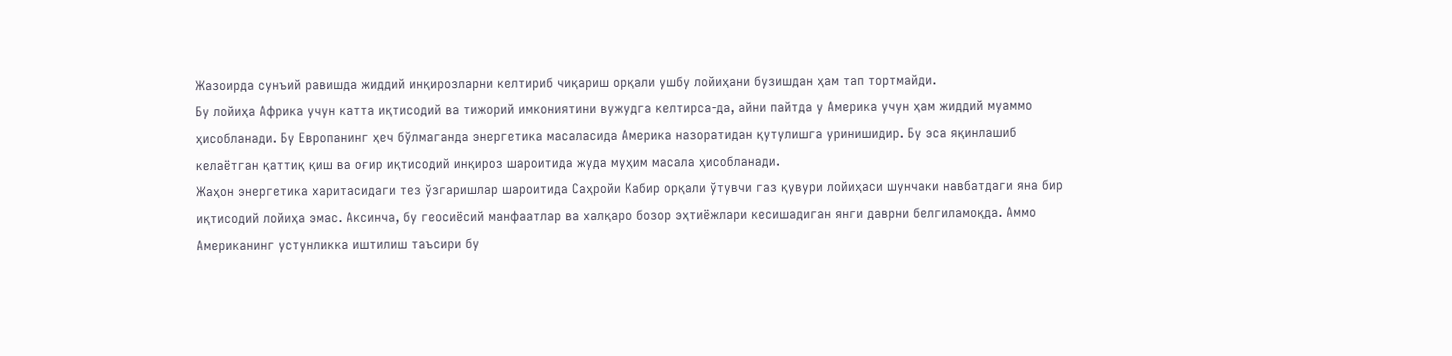Жазоирда сунъий равишда жиддий инқирозларни келтириб чиқариш орқали ушбу лойиҳани бузишдан ҳам тап тортмайди.
Бу лойиҳа Африка учун катта иқтисодий ва тижорий имкониятини вужудга келтирса-да, айни пайтда у Америка учун ҳам жиддий муаммо ҳисобланади. Бу Европанинг ҳеч бўлмаганда энергетика масаласида Америка назоратидан қутулишга уринишидир. Бу эса яқинлашиб келаётган қаттиқ қиш ва оғир иқтисодий инқироз шароитида жуда муҳим масала ҳисобланади.
Жаҳон энергетика харитасидаги тез ўзгаришлар шароитида Саҳройи Кабир орқали ўтувчи газ қувури лойиҳаси шунчаки навбатдаги яна бир иқтисодий лойиҳа эмас. Аксинча, бу геосиёсий манфаатлар ва халқаро бозор эҳтиёжлари кесишадиган янги даврни белгиламоқда. Аммо Американинг устунликка иштилиш таъсири бу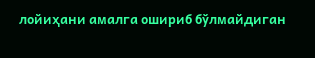лойиҳани амалга ошириб бўлмайдиган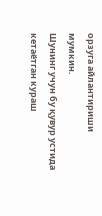орзуга айлантириши мумкин.
Шунинг учун бу қувур устида кетаётган кураш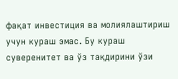фақат инвестиция ва молиялаштириш учун кураш эмас. Бу кураш суверенитет ва ўз тақдирини ўзи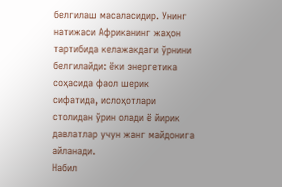белгилаш масаласидир. Унинг натижаси Африканинг жаҳон тартибида келажакдаги ўрнини белгилайди: ёки энергетика соҳасида фаол шерик сифатида, ислоҳотлари столидан ўрин олади ё йирик давлатлар учун жанг майдонига айланади.
Набил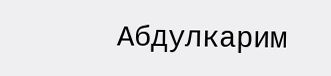Абдулкарим